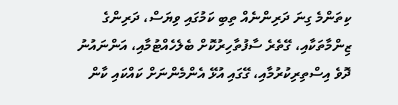ކިތަންމެ ގިނަ ދަރިންނެއް ތިބި ކަމުގައި ވިޔަސް، ދަރިންގެ ޒިންމާތަކާއި، ގޭތެރެ ސާފުތާހިރުކޮށް ބެލެހެއްޓުމާއި، އަންނައުނު ދޮވެ އިސްތިރިކުރުމާއި، ގޭގައި އުޅޭ އެންމެންނަށް ކައްކައި ކާން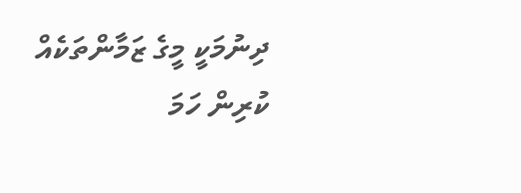ދިނުމަކީ މީގެ ޒަމާންތަކެއް ކުރިން ހަމަ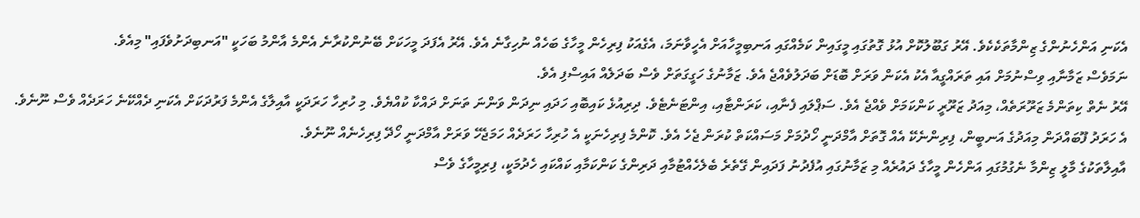އެކަނި އަންހެނުންގެ ޒިންމާތަކެކެވެ. އޭރު ގަބޫލުކޮށް އުޅު ގޮތުގައި މީގައިން ކަމެއްގައި އަނބިމީހާއަށް އެހީވާނަމަ، އެގެއަކު ފިރިހެން މީހާގެ ބަހެއް ނުހިގާނެ އެވެ. އޭރު އެފަދަ މީހަކަށް ބޭނުންކުރާނެ އެންމެ އާންމު ބަހަކީ "އަނބިދަށުވެފައި" މިއެވެ.
ނަމަވެސް ޒަމާނާއި ވިސްނުމަށް އައި ތަރައްގީއާ އެކު އެކަން ވަރަށް ބޮޑަށް ބަދަލުވެއްޖެ އެވެ. ޒަމާނުގެ ހަގީގަތަށް ވެސް ބަދަލެއް އައިސްފި އެވެ.
އޭރު ނެތް ކިތަންމެ ޒަރޫރަތެއް، މިއަދު ޒަރޫރީ ކަންކަމަށް ވެއްޖެ އެވެ. ސަޕްލައި ފެނާއި، ކަރަންޓާއި، އިންޓަނެޓެވެ. ދިރިއުޅެ ކައިބޮއި ހަދައި ނިދަން ވަންނަ ތަނަށް ދައްކާ ކުއްޔެވެ. މި ހުރިހާ ހަރަދަކީ އާއިލާގެ އެންމެ ފަރުދަކަށް އެކަނި ދެއްކޭނެ ހަރަދެއް ވެސް ނޫނެވެ.
އެ ހަރަދު ފޫބައްދަން މިއަދުގެ އަނބީން، ފިރިންނެކޭ އެއް ގޮތަށް އާމްދަނީ ހޯދުމަށް މަސައްކަތް ކުރަން ޖެހެ އެވެ. ކޮންމެ ފިރިހެނަކީ އެ ހުރިހާ ހަރަދެއް ހަމަޖެހޭ ވަރަށް އާމްދަނީ ހޯދޭ ފިރިހެނެއް ނޫނެވެ.
އާއިލާތަކުގެ މާލީ ޒިންމާ ނެގުމުގައި އަންހެން މީހާގެ ދައުރެއް މި ޒަމާނުގައި އުފެދުނު ފަދައިން ގޭތެރެ ބެލެހެއްޓުމާއި ދަރިންގެ ކަންކަމާއި ކައްކައި ހެދުމަކީ، ފިރިމީހާގެ ވެސް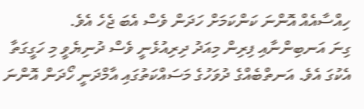ހިއްސާއެއް އޮންނަ ކަންކަމަށް ހަދަން ވެސް އެބަ ޖެހެ އެވެ.
ގިނަ އަނބިންނާއި ފިރިން މިއަދު ދިރިއުޅެނީ ވެސް ދުނިޔެވީ މި ހަގީގަތާ އެކުގަ އެވެ. އަނތްބެއްގެ ދުވަހުގެ މަސައްކަތުގައި އާމްދަނީ ހޯދަން އޮންނަ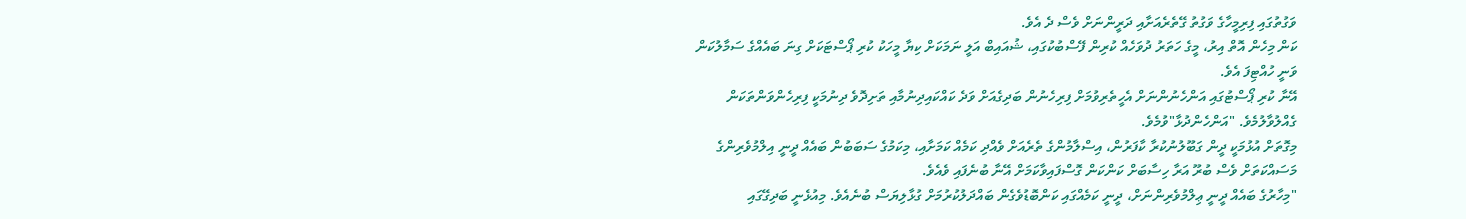ވަގުތުގައި ފިރިމީހާގެ ވަގުތު ގޭތެރެއަށާއި ދަރީންނަށް ވެސް ދެ އެވެ.
ކަން މިހެން އޮތް އިރު، މީގެ ހަތަރު ދުވަހެއް ކުރިން ފޭސްބުކުގައި، ޝުއައިބް އަލީ ނަމަކަށް ކިޔާ މީހަކު ކުރި ޕޯސްޓަކަށް ގިނަ ބައެއްގެ ސަމާލުކަން ވަނީ ހުއްޓިފަ އެވެ.
އޭނާ ކުރި ޕޯސްޓުގައި އަންހެނުންނަށް އެހީތެރިވުމަށް ފިރިހެނުން ބަދިގެއަށް ވަދެ ކައްކައިދިނުމާއި ތަށިދޮވެ ދިނުމަކީ ފިރިހެންވަންތަކަން ގެއްލުވާލުމެވެ. "އަންހެންދުޅާ"ވުމެވެ.
މިގޮތަށް އުޅުމަކީ ދީން ގަބޫލުނުކުރާ ކާފަރުން، އިސްލާމުންގެ ތެރެއަށް ވެއްދި ކަމެއް ކަމަށާއި، މިކަމުގެ ސަބަބުން ބައެއް ދީނީ އިލްމުވެރިންގެ މަސައްކަތަށް ވެސް ބުރޫ އަރާ ހިސާބަށް ކަންކަން ގޮސްފައިވާކަމަށް އޭނާ ބުނެފައި ވެއެވެ.
"މިހާރުގެ ބައެއް ދީނީ ޢިލްމުވެރިންނަށް، ދީނީ ކަމެއްގައި ކަންބޮޑުވެގެން ބައްދަލުކުރުމަށް ގުޅާލިޔަސް ބުނެއެވެ. މިއުޅެނީ ބަދިގޭގައި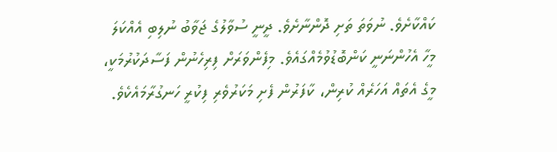ކައްކާށެވެ. ނުވަތަ ތަށި ދޮންނާށެވެ. ދީނީ ސުވާލުގެ ޖަވާބު ނުލިބި އެއްކަލަ މީހާ އެހުންނަނީ ކަންބޮޑުވުމެއްގައެވެ. މިފެންވަރަށް ފިރިހެނުން ފަސާދަކުރުމަކީ، މީގެ އެތައް އަހަރެއް ކުރިން، ކާފަރުން ފެށި މަކަރުވެރި ފިކުރީ ހަނގުރާމައެކެވެ.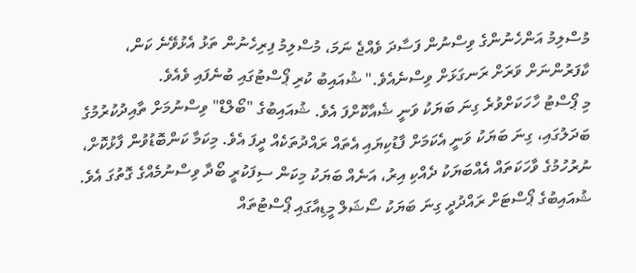މުސްލިމު އަންހެނުންގެ ވިސްނުން ފަސާދަ ވެއްޖެ ނަމަ، މުސްލިމު ފިރިހެނުން ތަޅު އެޅުވޭނެ ކަން، ކާފަރުންނަށް ވަރަށް ރަނގަޅަށް ވިސްނެއެވެ." ޝުއައިބު ކުރި ޕޯސްޓުގައި ބުނެފައި ވެއެވެ.
މި ޕޯސްޓު ހާހަކަށްވުރެ ގިނަ ބަޔަކު ވަނީ ޝެއާކޮށްފަ އެވެ. ޝުއައިބުގެ "ބޯލްޑް" ވިސްނުމަށް ތާއިދުކުރުމުގެ ބަދަލުގައި، ގިނަ ބަޔަކު ވަނީ އެކަމަށް ފާޑުކިޔައި އެތައް ރައްދުތަކެއް ދީފަ އެވެ. މިކަމާ ކަންބޮޑުވުން ފާޅުކޮށް، ނުރުހުމުގެ ވާހަކަތައް އެއްބަޔަކު ދެއްކި އިރު، އަނެއް ބަޔަކު މިކަން ސިފަކުރީ ބޯދާ ވިސްނުމެއްގެ ގޮތުގަ އެވެ.
ޝުއައިބުގެ ޕޯސްޓަށް ރައްދުދީ ގިނަ ބަޔަކު ސޯޝަލް މީޑިއާގައި ޕޯސްޓުތައް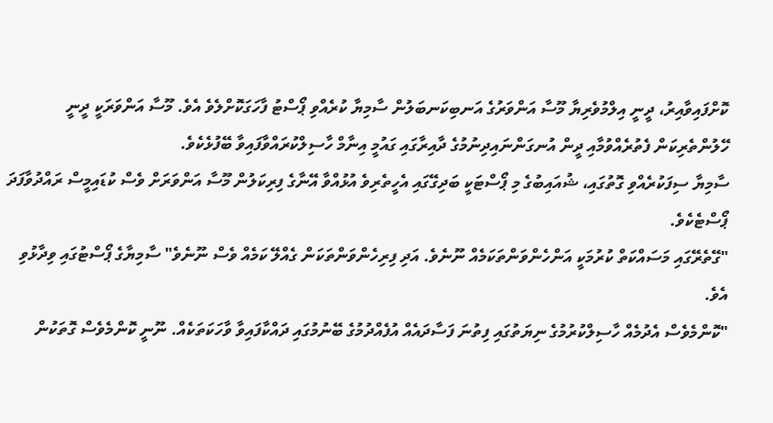ކޮށްފައިވާއިރު، ދީނީ އިލްމުވެރިޔާ މޫސާ އަންވަރުގެ އަނބިކަނބަލުން ސާމިޔާ ކުރެއްވި ޕޯސްޓު ފާހަގަކޮށްލެވެ އެވެ. މޫސާ އަންވަރަކީ ދީނީ ހޭލުންތެރިކަން ފެތުރެއްވުމާއި ދީން އުނގަންނައިދިނުމުގެ ދާއިރާގައި ގައުމީ އިނާމް ހާސިލްކުރައްވާފައިވާ ބޭފުޅެކެވެ.
ސާމިޔާ ސިފަކުރެއްވި ގޮތުގައި، ޝުއައިބުގެ މި ޕޯސްޓަކީ ބަދިގޭގައި އެހީތެރިވެ އުޅުއްވާ އޭނާގެ ފިރިކަލުން މޫސާ އަންވަރަށް ވެސް ކުޑައިމީސް ރައްދުވާފަދަ ޕޯސްޓެކެވެ.
"ގޭތެރޭގައި މަސައްކަތް ކުރުމަކީ އަންހެންވަންތަކަމެއް ނޫނެވެ. އަދި ފިރިހެންވަންތަކަން ގެއްލޭ ކަމެއް ވެސް ނޫނެވެ" ސާމިޔާގެ ޕޯސްޓުގައި ވިދާޅުވި އެވެ.
"ކޮންމެވެސް އެދުމެއް ހާސިލްކުރުމުގެ ނިޔަތުގައި ފިތުނަ ފަސާދައެއް އުފެއްދުމުގެ ބޭނުމުގައި ދައްކާފައިވާ ވާހަކަތަކެއް. ނޫނީ ކޮންމެވެސް ގޮތަކުން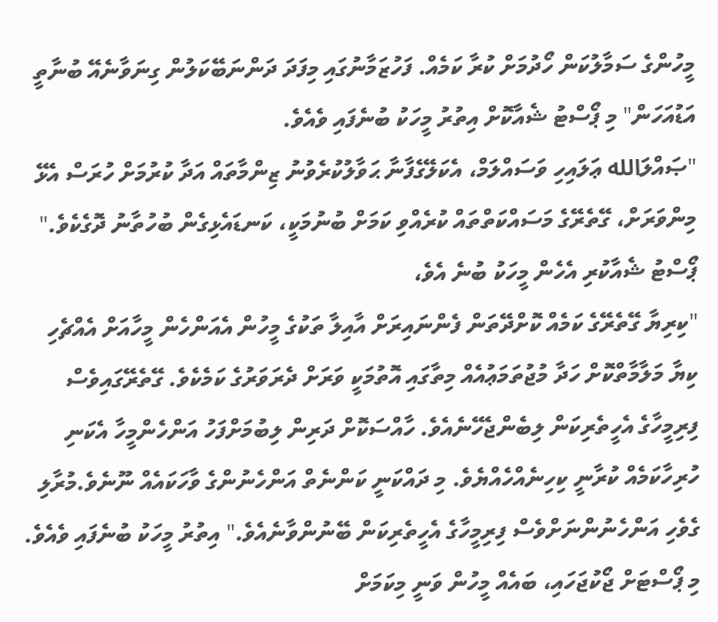މީހުންގެ ސަމާލުކަން ހޯދުމަށް ކުރާ ކަމެއް. ފަހުޒަމާނުގައި މިފަދަ ދަންނަބޭކަލުން ގިނަވާނެއޭ ބުނާތީ އަޑުއަހަން" މި ޕޯސްޓު ޝެއާކޮށް އިތުރު މީހަކު ބުނެފައި ވެއެވެ.
"ޞައްލަالله ޢަލައިހި ވަސައްލަމް، އެކަލޭގެފާނާ ޙަވާލުކުރެވުނު ޒިންމާތައް އަދާ ކުރުމަށް ހުރަސް އެޅޭ މިންވަރަށް، ގޭތެރޭގެ މަސައްކަތްތައް ކުރެއްވި ކަމަށް ބުނުމަކީ، ކަނޑައެޅިގެން ބުހުތާނު ދޮގެކެވެ." ޕޯސްޓު ޝެއާކުރި އެހެން މީހަކު ބުނެ އެވެ،
"ކިރިޔާ ގޭތެރޭގެ ކަމެއް ކޮށްދޭތަން ފެންނައިރަށް އާއިލާ ތަކުގެ މީހުން އެއަންހެން މީހާއަށް އެއްޗެހި ކިޔާ މަލާމާތްކޮށް ހަދާ މުޖުތަމަޢުއެއް މިތާގައި އޮތުމަކީ ވަރަށް ދެރަވަރުގެ ކަމެކެވެ. ގޭތެރޭގައިވެސް ފިރިމީހާގެ އެހީތެރިކަން ލިބެންޖެހޭނެއެވެ. ހާއްސަކޮށް ދަރިން ލިބުމަށްފަހު އަންހެންމީހާ އެކަނި ހުރިހާކަމެއް ކުރާނީ ކިހިނެއްހެއްޔެވެ. މި ދައްކަނީ ކަންނެތް އަންހެނުންގެ ވާހަކައެއް ނޫނެވެ.މުރާލި ގެވެހި އަންހެނުންނަށްވެސް ފިރިމީހާގެ އެހީތެރިކަން ބޭނުންވާނެއެވެ." އިތުރު މީހަކު ބުނެފައި ވެއެވެ.
މި ޕޯސްޓަށް ޖޯކުޖަހައި، ބައެއް މީހުން ވަނީ މިކަމަށް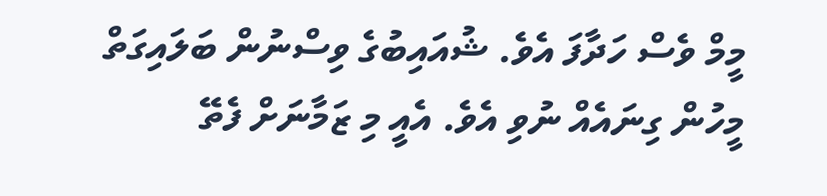މީމް ވެސް ހަދާފަ އެވެ. ޝުއައިބުގެ ވިސްނުން ބަލައިގަތް މީހުން ގިނައެއް ނުވި އެވެ. އެއީ މި ޒަމާނަށް ފެތޭ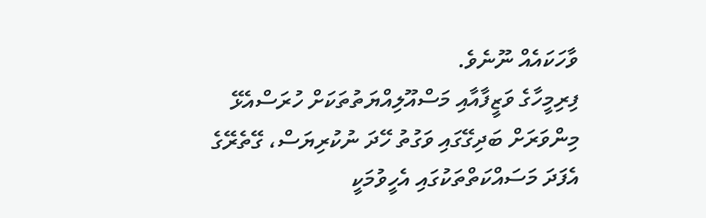ވާހަކައެއް ނޫނެވެ.
ފިރިމީހާގެ ވަޒީފާއާއި މަސްއޫލިއްޔަތުތަކަށް ހުރަސްއެޅޭ މިންވަރަށް ބަދިގޭގައި ވަގުތު ހޭދަ ނުކުރިޔަސް، ގޭތެރޭގެ އެފަދަ މަސައްކަތްތަކުގައި އެހީވުމަކީ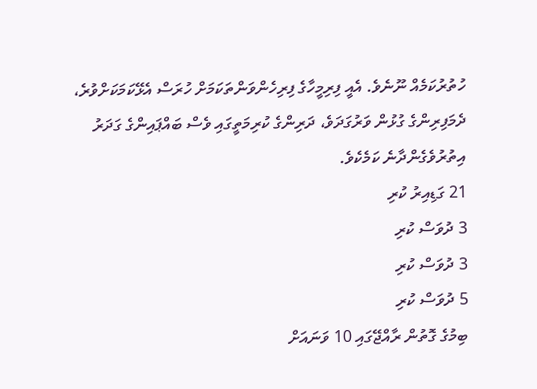ހުތުރުކަމެއް ނޫނެވެ. އެއީ ފިރިމީހާގެ ފިރިހެންވަންތަކަމަށް ހުރަސް އެޅޭކަމަކަށްވުރެ، ދެމަފިރިންގެ ގުޅުން ވަރުގަދަވެ، ދަރިންގެ ކުރިމަތީގައި ވެސް ބައްޕައިންގެ ގަދަރު އިތުރުވެގެންދާނެ ކަމެކެވެ.
21 ގަޑިއިރު ކުރި
3 ދުވަސް ކުރި
3 ދުވަސް ކުރި
5 ދުވަސް ކުރި
ބިމުގެ ގޮތުން ރާއްޖޭގައި 10 ވަނައަށް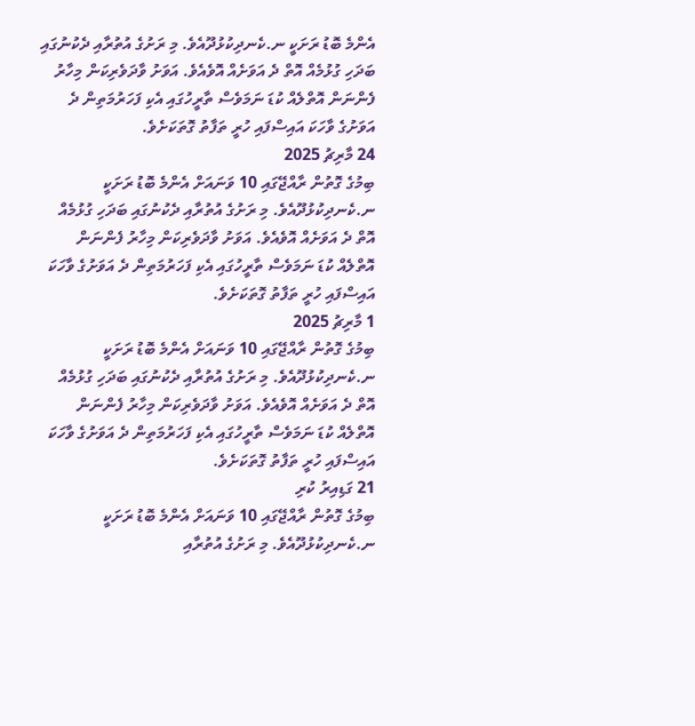އެންމެ ބޮޑު ރަށަކީ ނ.ކެނދިކުޅުދޫއެވެ. މި ރަށުގެ އުތުރާއި ދެކުނުގައި ބަދަހި ގުޅުމެއް އޮތް ދެ އަވަށެއް އޮވެއެވެ. އަވަށު ވާދަވެރިކަން މިހާރު ފެންނަން އޮތްލެއް ކުޑަ ނަމަވެސް ތާރީހުގައި އެކި ފަހަރުމަތިން ދެ އަވަށުގެ ވާހަކަ އައިސްފައި ހުރީ ތަފާތު ގޮތަކަށެވެ.
24 މާރިޗު 2025
ބިމުގެ ގޮތުން ރާއްޖޭގައި 10 ވަނައަށް އެންމެ ބޮޑު ރަށަކީ ނ.ކެނދިކުޅުދޫއެވެ. މި ރަށުގެ އުތުރާއި ދެކުނުގައި ބަދަހި ގުޅުމެއް އޮތް ދެ އަވަށެއް އޮވެއެވެ. އަވަށު ވާދަވެރިކަން މިހާރު ފެންނަން އޮތްލެއް ކުޑަ ނަމަވެސް ތާރީހުގައި އެކި ފަހަރުމަތިން ދެ އަވަށުގެ ވާހަކަ އައިސްފައި ހުރީ ތަފާތު ގޮތަކަށެވެ.
1 މާރިޗު 2025
ބިމުގެ ގޮތުން ރާއްޖޭގައި 10 ވަނައަށް އެންމެ ބޮޑު ރަށަކީ ނ.ކެނދިކުޅުދޫއެވެ. މި ރަށުގެ އުތުރާއި ދެކުނުގައި ބަދަހި ގުޅުމެއް އޮތް ދެ އަވަށެއް އޮވެއެވެ. އަވަށު ވާދަވެރިކަން މިހާރު ފެންނަން އޮތްލެއް ކުޑަ ނަމަވެސް ތާރީހުގައި އެކި ފަހަރުމަތިން ދެ އަވަށުގެ ވާހަކަ އައިސްފައި ހުރީ ތަފާތު ގޮތަކަށެވެ.
21 ގަޑިއިރު ކުރި
ބިމުގެ ގޮތުން ރާއްޖޭގައި 10 ވަނައަށް އެންމެ ބޮޑު ރަށަކީ ނ.ކެނދިކުޅުދޫއެވެ. މި ރަށުގެ އުތުރާއި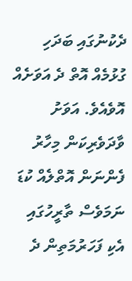ދެކުނުގައި ބަދަހި ގުޅުމެއް އޮތް ދެ އަވަށެއް އޮވެއެވެ. އަވަށު ވާދަވެރިކަން މިހާރު ފެންނަން އޮތްލެއް ކުޑަ ނަމަވެސް ތާރީހުގައި އެކި ފަހަރުމަތިން ދެ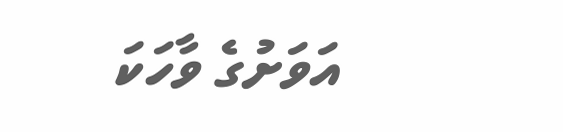އަވަށުގެ ވާހަކަ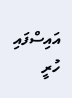އައިސްފައި ހުރީ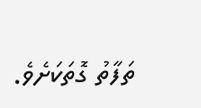ތަފާތު ގޮތަކަށެވެ.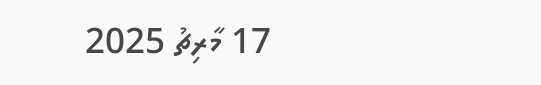17 މާރިޗު 2025